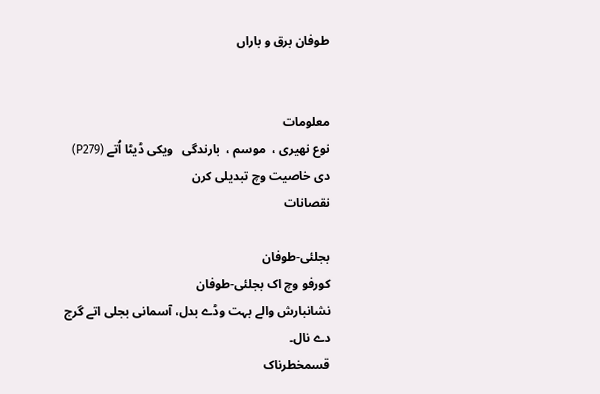طوفان برق و باراں


معلومات
نوع نھیری ،  موسم ،  بارندگی   ویکی ڈیٹا اُتے (P279) دی خاصیت وچ تبدیلی کرن
نقصانات

بجلئی-طوفان
کورفو وچ اک بجلئی-طوفان
نشانبارش والے بہت وڈے بدل، آسمانی بجلی اتے گرج دے نال۔
قسمخطرناک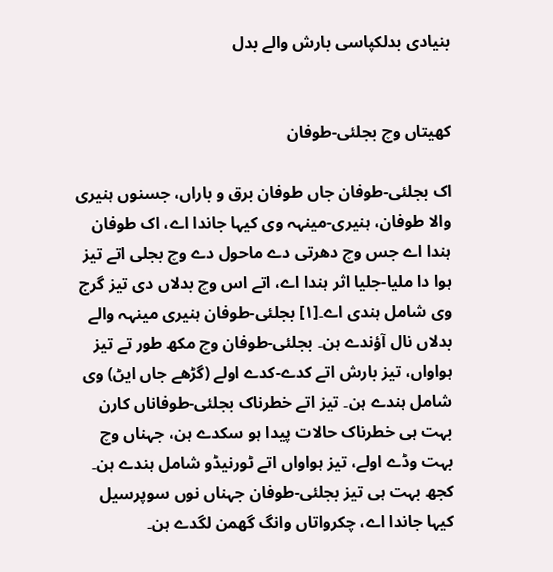بنیادی بدلکپاسی بارش والے بدل


کھیتاں وچ بجلئی-طوفان

اک بجلئی-طوفان جاں طوفان برق و باراں، جسنوں ہنیری والا طوفان، ہنیری-مینہہ وی کیہا جاندا اے، اک طوفان ہندا اے جس وچ دھرتی دے ماحول دے وچ بجلی اتے تیز ہوا دا ملیا-جلیا اثر ہندا اے، اتے اس وچ بدلاں دی تیز گرج وی شامل ہندی اے۔[۱] بجلئی-طوفان ہنیری مینہہ والے بدلاں نال آؤندے ہن۔ بجلئی-طوفان وچ مکھ طور تے تیز ہواواں، تیز بارش اتے کدے-کدے اولے (گڑھے جاں ایڻ) وی شامل ہندے ہن۔ تیز اتے خطرناک بجلئی-طوفاناں کارن بہت ہی خطرناک حالات پیدا ہو سکدے ہن، جہناں وچ بہت وڈے اولے، تیز ہواواں اتے ٹورنیڈو شامل ہندے ہن۔ کجھ بہت ہی تیز بجلئی-طوفان جہناں نوں سوپرسیل کیہا جاندا اے، چکرواتاں وانگ گھمن لگدے ہن۔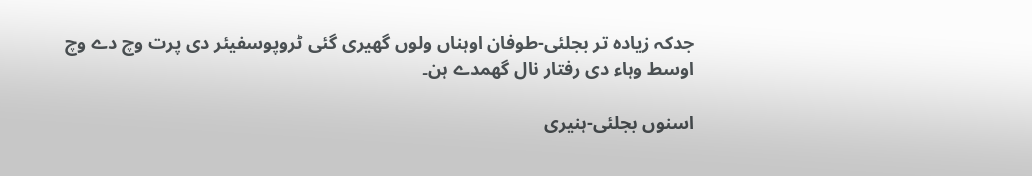جدکہ زیادہ تر بجلئی-طوفان اوہناں ولوں گھیری گئی ٹروپوسفیئر دی پرت وچ دے وچ اوسط وہاء دی رفتار نال گھمدے ہن۔

اسنوں بجلئی-ہنیری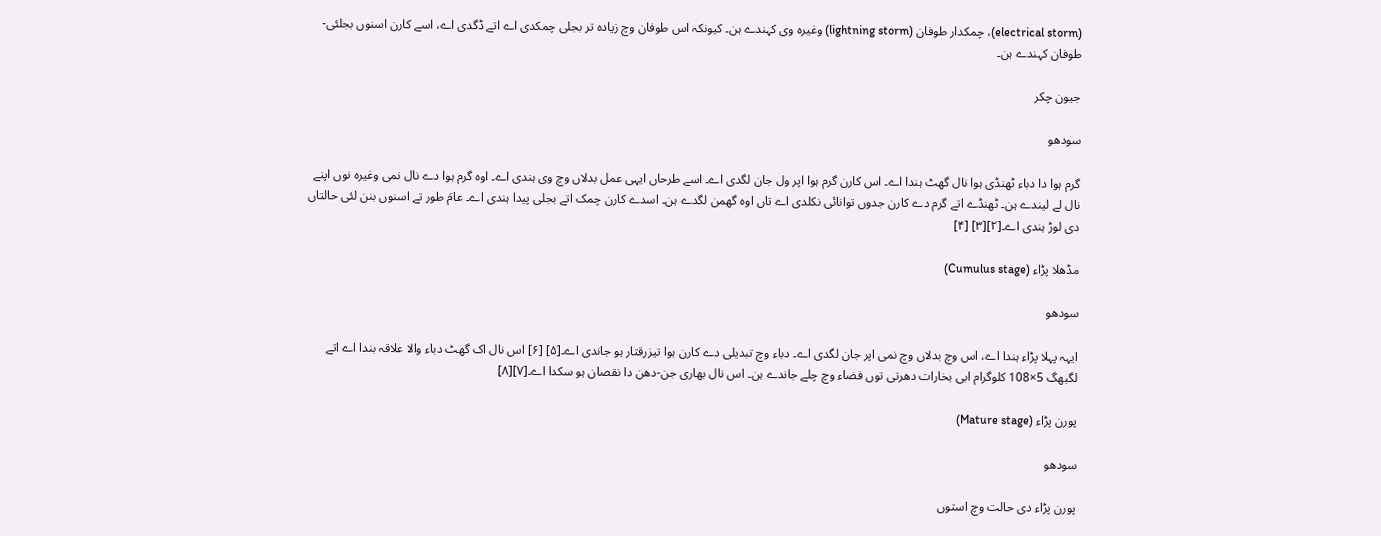(electrical storm)، چمکدار طوفان (lightning storm) وغیرہ وی کہندے ہن۔ کیونکہ اس طوفان وچ زیادہ تر بجلی چمکدی اے اتے ڈگدی اے، اسے کارن اسنوں بجلئی-طوفان کہندے ہن۔

جیون چکر

سودھو

گرم ہوا دا دباء ٹھنڈی ہوا نال گھٹ ہندا اے۔ اس کارن گرم ہوا اپر ول جان لگدی اے۔ اسے طرحاں ایہی عمل بدلاں وچ وی ہندی اے۔ اوہ گرم ہوا دے نال نمی وغیرہ نوں اپنے نال لے لیندے ہن۔ ٹھنڈے اتے گرم دے کارن جدوں توانائی نکلدی اے تاں اوہ گھمن لگدے ہن۔ اسدے کارن چمک اتے بجلی پیدا ہندی اے۔ عامَ طور تے اسنوں بنن لئی حالتاں دی لوڑ ہندی اے۔[۲][۳] [۴]

مڈھلا پڑاء (Cumulus stage)

سودھو

ایہہ پہلا پڑاء ہندا اے، اس وچ بدلاں وچ نمی اپر جان لگدی اے۔ دباء وچ تبدیلی دے کارن ہوا تیزرقتار ہو جاندی اے۔[۵] [۶] اس نال اک گھٹ دباء والا علاقہ بندا اے اتے لگبھگ 5×108 کلوگرام ابی بخارات دھرتی توں فضاء وچ چلے جاندے ہن۔ اس نال بھاری جن-دھن دا نقصان ہو سکدا اے۔[۷][۸]

پورن پڑاء (Mature stage)

سودھو

پورن پڑاء دی حالت وچ استوں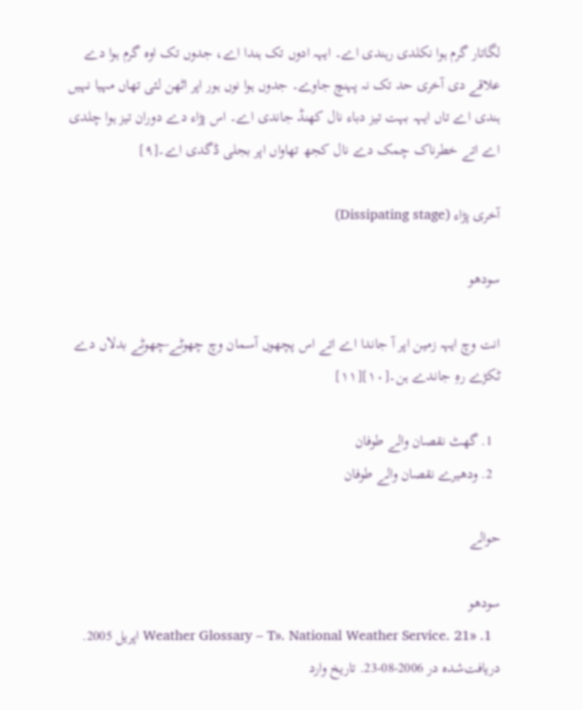لگاتار گرم ہوا نکلدی رہندی اے۔ ایہہ ادوں تک ہندا اے، جدوں تک اوہ گرم ہوا دے علاقے دی آخری حد تک نہ پہنچ جاوے۔ جدوں ہوا نوں ہور اپر اٹھن لئی تھاں مہیا نہیں ہندی اے تاں ایہہ بہت تیز دباء نال کھنڈ جاندی اے۔ اس پڑاء دے دوران تیز ہوا چلدی اے اتے خطرناک چمک دے نال کجھ تھاواں اپر بجلی ڈگدی اے۔[۹]

آخری پڑاء (Dissipating stage)

سودھو

انت وچ ایہہ زمین اپر آ جاندا اے اتے اس پچھوں آسمان وچ چھوٹے-چھوٹے بدلاں دے ٹکڑے رہِ جاندے ہن۔[۱۰][۱۱]

  1. گھٹ نقصان والے طوفان
  2. ودھیرے نقصان والے طوفان

حوالے

سودھو
  1. «Weather Glossary – T». National Weather Service. 21 اپریل 2005. دریافت‌شده در 2006-08-23. تاریخ وارد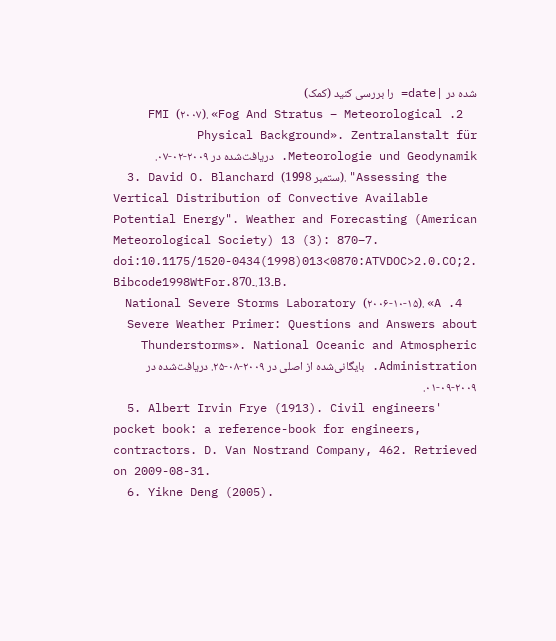شده در |date= را بررسی کنید (کمک)
  2. FMI (۲۰۰۷). «Fog And Stratus – Meteorological Physical Background». Zentralanstalt für Meteorologie und Geodynamik. دریافت‌شده در ۲۰۰۹-۰۲-۰۷.
  3. David O. Blanchard (ستمبر 1998). "Assessing the Vertical Distribution of Convective Available Potential Energy". Weather and Forecasting (American Meteorological Society) 13 (3): 870–7. doi:10.1175/1520-0434(1998)013<0870:ATVDOC>2.0.CO;2. Bibcode1998WtFor.۔13.۔870B.
  4. National Severe Storms Laboratory (۲۰۰۶-۱۰-۱۵). «A Severe Weather Primer: Questions and Answers about Thunderstorms». National Oceanic and Atmospheric Administration. بایگانی‌شده از اصلی در ۲۰۰۹-۰۸-۲۵. دریافت‌شده در ۲۰۰۹-۰۹-۰۱.
  5. Albert Irvin Frye (1913). Civil engineers' pocket book: a reference-book for engineers, contractors. D. Van Nostrand Company, 462. Retrieved on 2009-08-31.
  6. Yikne Deng (2005).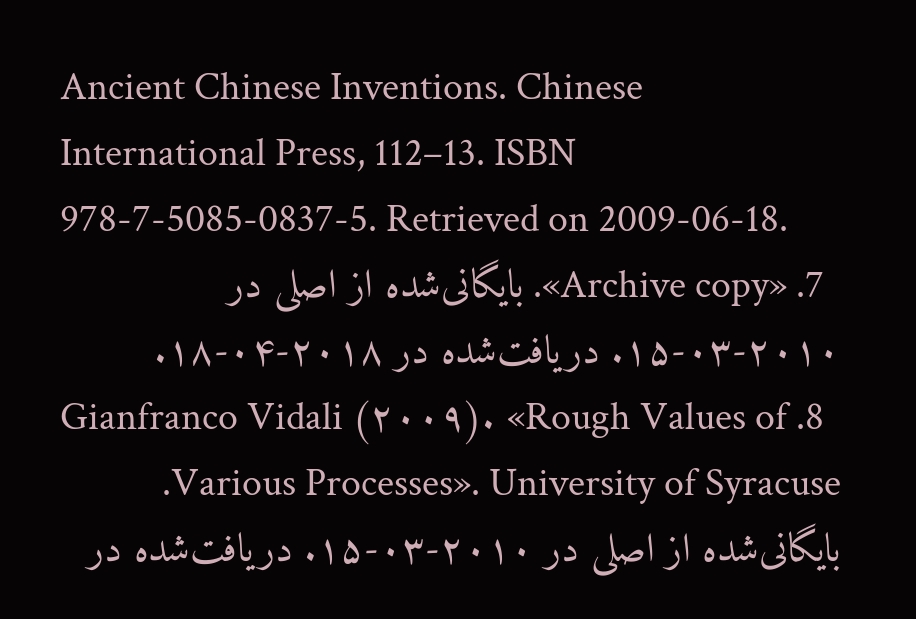Ancient Chinese Inventions. Chinese International Press, 112–13. ISBN 978-7-5085-0837-5. Retrieved on 2009-06-18.
  7. «Archive copy». بایگانی‌شده از اصلی در ۲۰۱۰-۰۳-۱۵. دریافت‌شده در ۲۰۱۸-۰۴-۱۸.
  8. Gianfranco Vidali (۲۰۰۹). «Rough Values of Various Processes». University of Syracuse. بایگانی‌شده از اصلی در ۲۰۱۰-۰۳-۱۵. دریافت‌شده در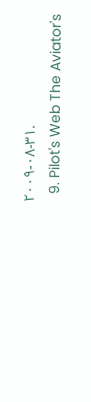۲۰۰۹-۰۸-۳۱.
  9. Pilot's Web The Aviator's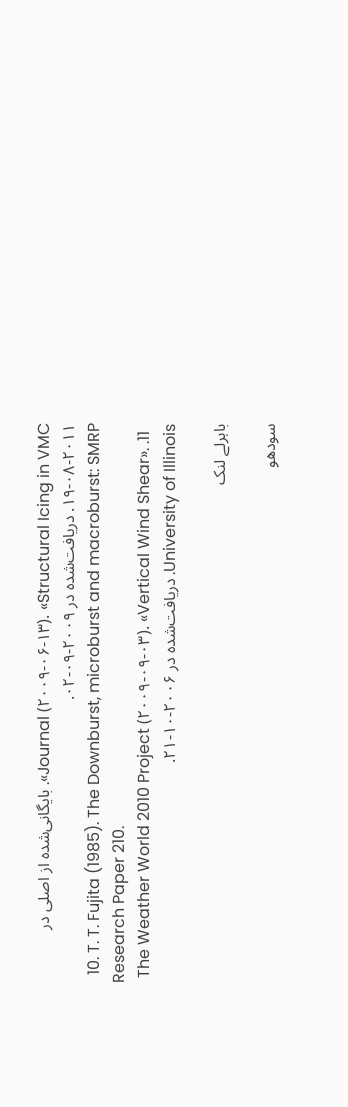Journal (۲۰۰۹-۰۶-۱۳). «Structural Icing in VMC». بایگانی‌شده از اصلی در ۲۰۱۱-۰۸-۱۹. دریافت‌شده در ۲۰۰۹-۰۹-۰۲.
  10. T. T. Fujita (1985). The Downburst, microburst and macroburst: SMRP Research Paper 210.
  11. The Weather World 2010 Project (۲۰۰۹-۰۹-۰۳). «Vertical Wind Shear». University of Illinois. دریافت‌شده در ۲۰۰۶-۱۰-۲۱.

باہرلے لنک

سودھو